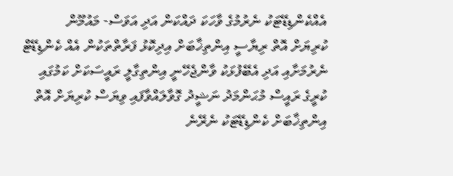އެއްކެންޑިޑޭޓަކު ނެރުމުގެ ވާހަކަ ދައްކަން އަދި އަވަސް- މައުމޫން
ކުރިޔަށް އޮތް ރިޔާސީ އިންތިޚާބަށް އިދިކޮޅު ފަރާތްތަކުން އެއް ކެންޑިޑޭޓް ނެރުމަށާއި އަދި އެބޭފުޅަކު ވާންޖެހޭނީ އިންތިގާލީ ރައީސަކަށް ކަމުގައި ކުރީގެ ރައީސް މުޙަންމަދު ނަޝީދު ގޮވާލައްވާފައި ވިޔަސް ކުރިޔަށް އޮތް އިންތިޚާބަށް ކެންޑިޑޭޓަކު ނެރޭނެ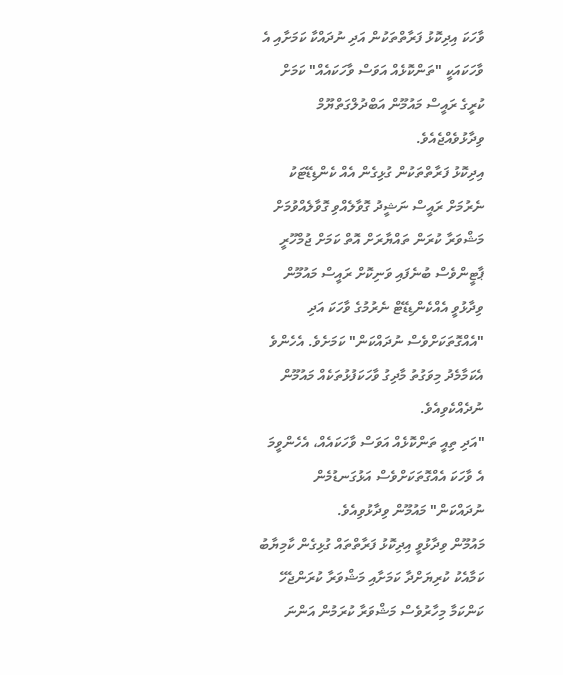ވާހަކަ އިދިކޮޅު ފަރާތްތަކުން އަދި ނުދައްކާ ކަމަށާއި އެ ވާހަކައަކީ "ތަންކޮޅެއް އަވަސް ވާހަކައެއް" ކަމަށް ކުރީގެ ރައީސް މައުމޫން އަބްދުލްގަތްޔޫމް ވިދާޅުވެއްޖެއެވެ.
އިދިކޮޅު ފަރާތްތަކުން ގުޅިގެން އެއް ކެންޑިޑޭޓަކު ނެރުމަށް ރައީސް ނަޝީދު ގޮވާލެއްވި ގޮވާލެއްވުމަށް މަޝްވަރާ ކުރަން ތައްޔާރަށް އޮތް ކަމަށް ޖުމްހޫރީ ޕާޓީންވެސް ބުނެފައި ވަނިކޮށް ރައީސް މައުމޫން ވިދާޅުވީ އެއްކެންޑިޑޭޓް ނެރުމުގެ ވާހަކަ އަދި "އެއްގޮތަކަށްވެސް ނުދައްކަން" ކަމަށެވެ. އެހެންވެ އެކަމާމެދު މިވަގުތު މާދިގު ވާހަކަފުޅުތަކެއް މައުމޫން ނުދެއްކެވިއެވެ.
"އަދި ތިއީ ތަންކޮޅެއް އަވަސް ވާހަކައެއް، އެހެންވީމަ އެ ވާހަކަ އެއްގޮތަކަށްވެސް އަޅުގަނޑުމެން ނުދައްކަން" މައުމޫން ވިދާޅުވިއެވެ.
މައުމޫން ވިދާޅުވީ އިދިކޮޅު ފަރާތްތައް ގުޅިގެން ކާމިޔާބު ކަމާއެކު ކުރިޔަށްދާ ކަމަށާއި މަޝްވަރާ ކުރަންޖެހޭ ކަންކަމާ މިހާރުވެސް މަޝްވަރާ ކުރަމުން އަންނަ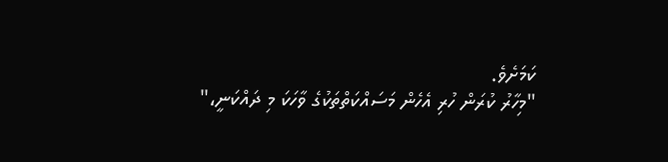ކަމަށެވެ.
"މިހާރު ކުރަން ހުރި އެހެން މަސައްކަތްތަކުގެ ވާހަކަ މި ދައްކަނީ،"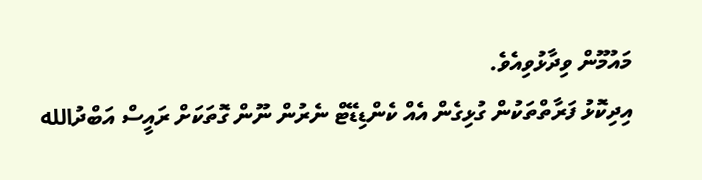މައުމޫން ވިދާޅުވިއެވެ.
އިދިކޮޅު ފަރާތްތަކުން ގުޅިގެން އެއް ކެންޑިޑޭޓް ނެރުން ނޫން ގޮތަކަށް ރައީސް އަބްދުالله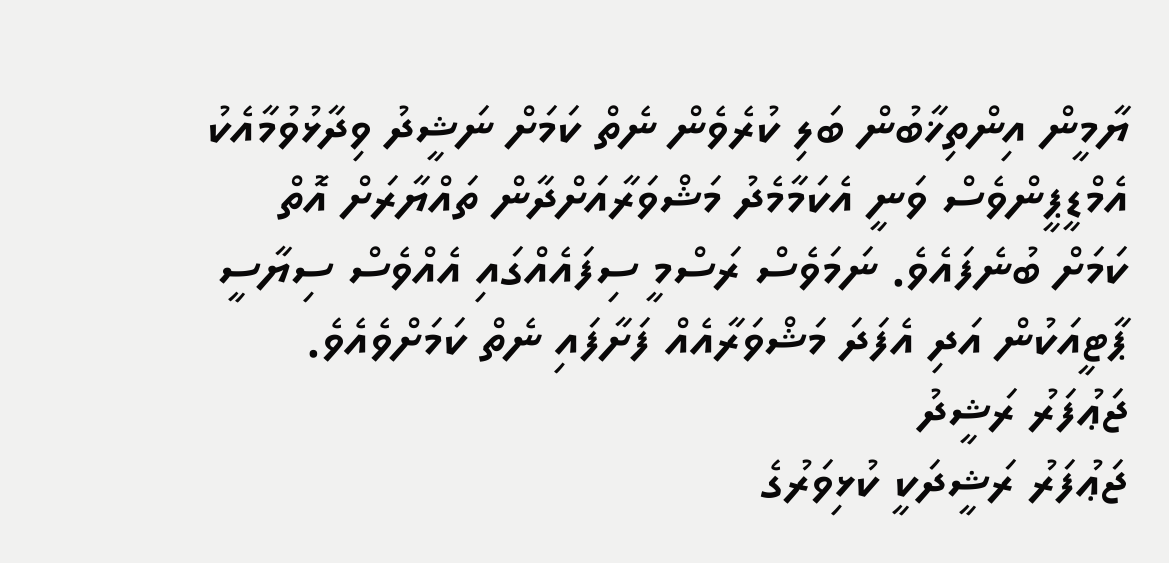ޔާމީން އިންތިޚާބުން ބަލި ކުރެވެން ނެތް ކަމަށް ނަޝީދު ވިދާޅުވުމާއެކު އެމްޑީޕީންވެސް ވަނީ އެކަމާމެދު މަޝްވަރާއަށްދާން ތައްޔާރަށް އޮތް ކަމަށް ބުނެފައެވެ. ނަމަވެސް ރަސްމީ ސިފައެއްގައި އެއްވެސް ސިޔާސީ ޕާޓީއަކުން އަދި އެފަދަ މަޝްވަރާއެއް ފަށާފައި ނެތް ކަމަށްވެއެވެ.
ޖަޢުފަރު ރަޝީދު
ޖަޢުފަރު ރަޝީދަކީ ކުޅިވަރުގެ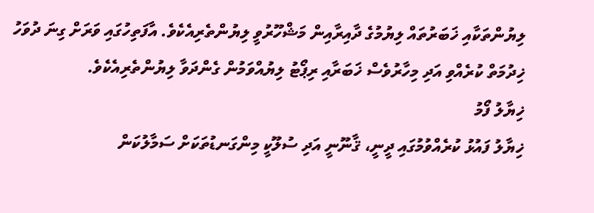ލިޔުންތަކާއި ޚަބަރުތައް ލިޔުމުގެ ދާއިރާއިން މަޝްހޫރުވީ ލިޔުންތެރިއެކެވެ. އާފަތިހުގައި ވަރަށް ގިނަ ދުވަހު ޚިދުމަތް ކުރެއްވި އަދި މިހާރުވެސް ޚަބަރާއި ރިޕޯޓު ލިޔުއްވަމުން ގެންދަވާ ލިޔުންތެރިއެކެވެ.
ޚިޔާލު ފޯމު
ޚިޔާލު ފައުޅު ކުރެއްވުމުގައި ދީނީ، ޤާނޫނީ އަދި ސުލޫކީ މިންގަނޑުތަކަށް ސަމާލުކަން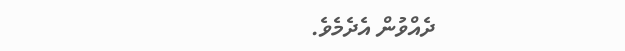ދެއްވުން އެދެމެވެ.